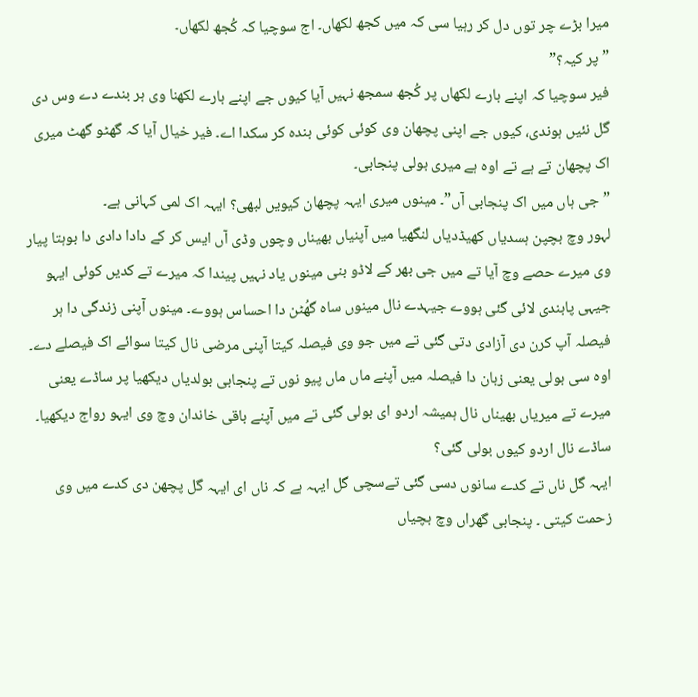میرا بڑے چر توں دل کر رہیا سی کہ میں کجھ لکھاں۔ اج سوچیا کہ کُجھ لکھاں۔
”پر کیہ؟”
فیر سوچیا کہ اپنے بارے لکھاں پر کُجھ سمجھ نہیں آیا کیوں جے اپنے بارے لکھنا وی ہر بندے دے وس دی گل نئیں ہوندی، کیوں جے اپنی پچھان وی کوئی کوئی بندہ کر سکدا اے۔ فیر خیال آیا کہ گھٹو گھٹ میری اک پچھان تے ہے تے اوہ ہے میری بولی پنجابی۔
”جی ہاں میں اک پنجابی آں”۔ مینوں میری ایہہ پچھان کیویں لبھی؟ ایہہ اک لمی کہانی ہے۔
لہور وچ بچپن ہسدیاں کھیڈدیاں لنگھیا میں آپنیاں بھیناں وچوں وڈی آں ایس کر کے دادا دادی دا بوہتا پیار وی میرے حصے وچ آیا تے میں جی بھر کے لاڈو بنی مینوں یاد نہیں پیندا کہ میرے تے کدیں کوئی ایہو جیہی پابندی لائی گئی ہووے جیہدے نال مینوں ساہ گھُٹن دا احساس ہووے۔ مینوں آپنی زندگی دا ہر فیصلہ آپ کرن دی آزادی دتی گئی تے میں جو وی فیصلہ کیتا آپنی مرضی نال کیتا سوائے اک فیصلے دے۔ اوہ سی بولی یعنی زبان دا فیصلہ میں آپنے ماں ماں پیو نوں تے پنجابی بولدیاں دیکھیا پر ساڈے یعنی میرے تے میریاں بھیناں نال ہمیشہ اردو ای بولی گئی تے میں آپنے باقی خاندان وچ وی ایہو رواج دیکھیا۔
ساڈے نال اردو کیوں بولی گئی؟
ایہہ گل ناں تے کدے سانوں دسی گئی تےسچی گل ایہہ ہے کہ ناں ای ایہہ گل پچھن دی کدے میں وی زحمت کیتی ۔ پنجابی گھراں وچ بچیاں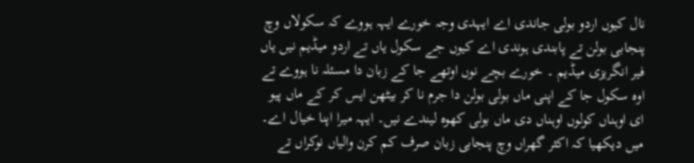نال کیوں اردو بولی جاندی اے ایہدی وجہ خورے ایہہ ہووے کہ سکولاں وچ پنجابی بولن تے پابندی ہوندی اے کیوں جے سکول یاں تے اردو میڈیم نیں یاں فیر انگریزی میڈیم ۔ خورے بچے نوں اوتھے جا کے زبان دا مسئلہ نا ہووے تے اوہ سکول جا کے اپنی ماں بولی بولن دا جرم نا کر بیٹھن ایس کر کے ماں پیو ای اوہناں کولوں اوہناں دی ماں بولی کھوہ لیندے نیں۔ ایہہ میرا اپنا خیال اے۔ میں دیکھیا کہ اکثر گھراں وچ پنجابی زبان صرف کم کرن والیاں نوکراں تے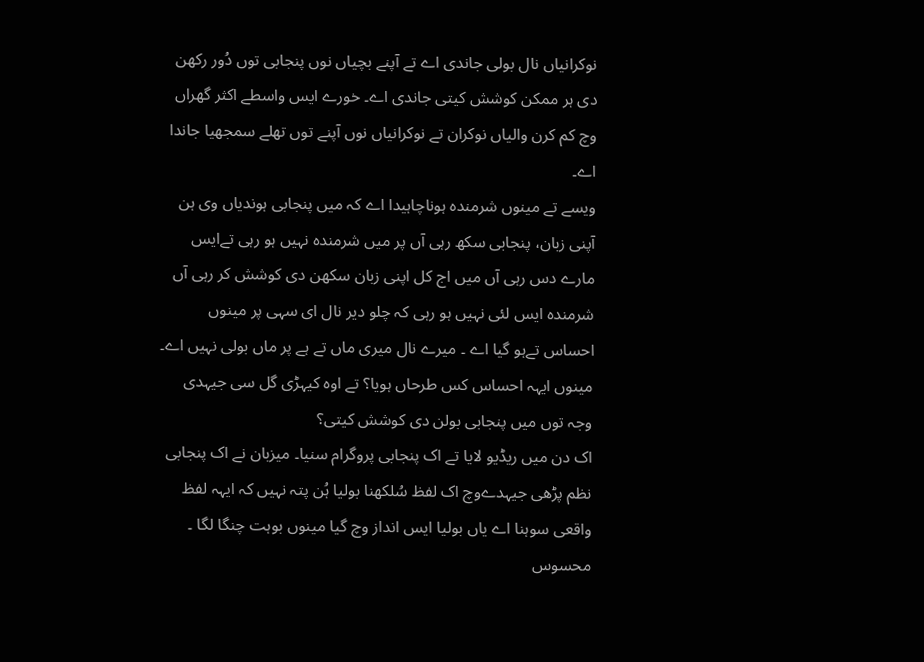نوکرانیاں نال بولی جاندی اے تے آپنے بچیاں نوں پنجابی توں دُور رکھن دی ہر ممکن کوشش کیتی جاندی اے۔ خورے ایس واسطے اکثر گھراں وچ کم کرن والیاں نوکران تے نوکرانیاں نوں آپنے توں تھلے سمجھیا جاندا اے۔
ویسے تے مینوں شرمندہ ہوناچاہیدا اے کہ میں پنجابی ہوندیاں وی ہن آپنی زبان، پنجابی سکھ رہی آں پر میں شرمندہ نہیں ہو رہی تےایس مارے دس رہی آں میں اج کل اپنی زبان سکھن دی کوشش کر رہی آں شرمندہ ایس لئی نہیں ہو رہی کہ چلو دیر نال ای سہی پر مینوں احساس تےہو گیا اے ۔ میرے نال میری ماں تے ہے پر ماں بولی نہیں اے۔ مینوں ایہہ احساس کس طرحاں ہویا؟ تے اوہ کیہڑی گل سی جیہدی وجہ توں میں پنجابی بولن دی کوشش کیتی؟
اک دن میں ریڈیو لایا تے اک پنجابی پروگرام سنیا۔ میزبان نے اک پنجابی نظم پڑھی جیہدےوچ اک لفظ سُلکھنا بولیا ہُن پتہ نہیں کہ ایہہ لفظ واقعی سوہنا اے یاں بولیا ایس انداز وچ گیا مینوں بوہت چنگا لگا ۔
محسوس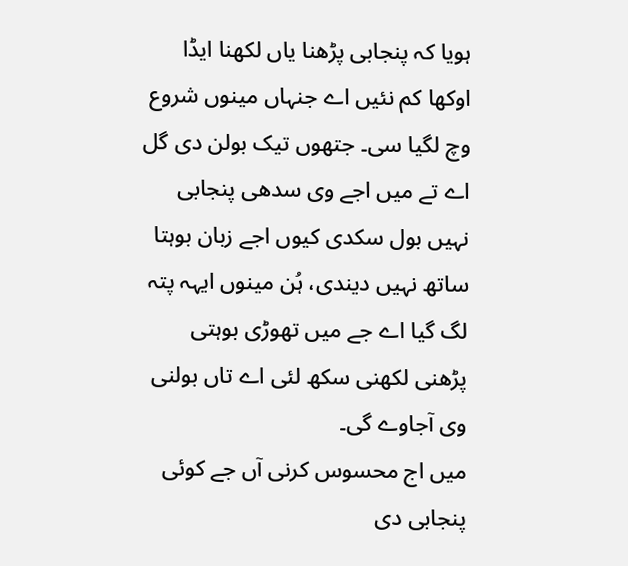ہویا کہ پنجابی پڑھنا یاں لکھنا ایڈا اوکھا کم نئیں اے جنہاں مینوں شروع وچ لگیا سی۔ جتھوں تیک بولن دی گل اے تے میں اجے وی سدھی پنجابی نہیں بول سکدی کیوں اجے زبان بوہتا ساتھ نہیں دیندی، ہُن مینوں ایہہ پتہ لگ گیا اے جے میں تھوڑی بوہتی پڑھنی لکھنی سکھ لئی اے تاں بولنی وی آجاوے گی۔
میں اج محسوس کرنی آں جے کوئی پنجابی دی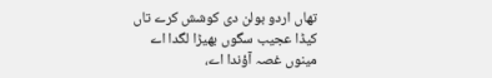تھاں اردو بولن دی کوشش کرے تاں کیڈا عجیب سگوں بھیڑا لگدا اے مینوں غصہ آؤندا اے،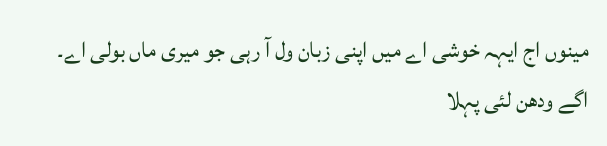مینوں اج ایہہ خوشی اے میں اپنی زبان ول آ رہی جو میری ماں بولی اے۔ اگے ودھن لئی پہلا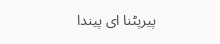پیرپٹنا ای پیندا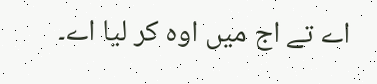اے تے اج میں اوہ کر لیا اے۔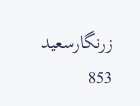زرنگارسعید
853